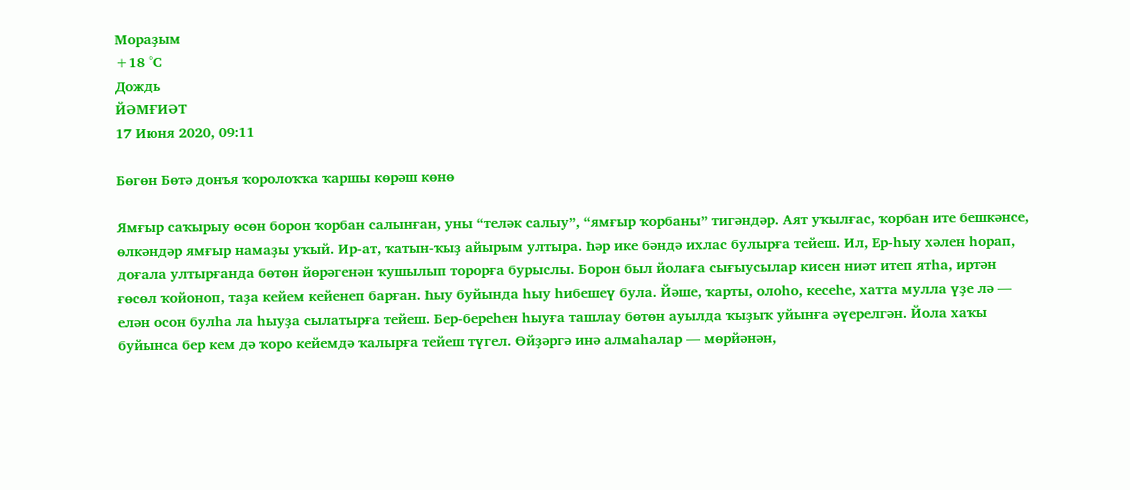Мораҙым
+18 °С
Дождь
ЙӘМҒИӘТ
17 Июня 2020, 09:11

Бөгөн Бөтә донъя ҡоролоҡҡа ҡаршы көрәш көнө

Ямғыр саҡырыу өсөн борон ҡорбан салынған, уны “теләк салыу”, “ямғыр ҡорбаны” тигәндәр. Аят уҡылғас, ҡорбан ите бешкәнсе, өлкәндәр ямғыр намаҙы уҡый. Ир-ат, ҡатын-ҡыҙ айырым ултыра. Һәр ике бәндә ихлас булырға тейеш. Ил, Ер-һыу хәлен һорап, доғала ултырғанда бөтөн йөрәгенән ҡушылып торорға бурыслы. Борон был йолаға сығыусылар кисен ниәт итеп ятһа, иртән ғөсөл ҡойоноп, таҙа кейем кейенеп барған. Һыу буйында һыу һибешеү була. Йәше, ҡарты, олоһо, кесеһе, хатта мулла үҙе лә — елән осон булһа ла һыуҙа сылатырға тейеш. Бер-береһен һыуға ташлау бөтөн ауылда ҡыҙыҡ уйынға әүерелгән. Йола хаҡы буйынса бер кем дә ҡоро кейемдә ҡалырға тейеш түгел. Өйҙәргә инә алмаһалар — мөрйәнән,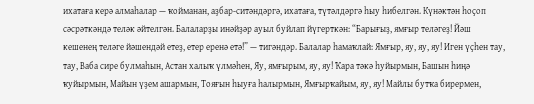ихатаға керә алмаһалар — ҡойманан, аҙбар-ситәндәргә, ихатаға, түтәлдәргә һыу һибелгән. Күнәктән һоҫоп сәсрәткәндә теләк әйтелгән. Балаларҙы инәйҙәр ауыл буйлап йүгерткән: “Барығыҙ, ямғыр теләгеҙ! Йәш кешенең теләге йәшендәй етеҙ, етер еренә етә!” — тигәндәр. Балалар һамаҡлай: Ямғыр, яу, яу, яу! Иген үҫһен тау, тау, Ваба сире булмаһын, Астан халыҡ үлмәһен, Яу, ямғырым, яу, яу! Ҡара тәкә һуйырмын, Башын һиңә ҡуйырмын, Майын үҙем ашармын, Тояғын һыуға һалырмын, Ямғырҡайым, яу, яу! Майлы бутҡа бирермен,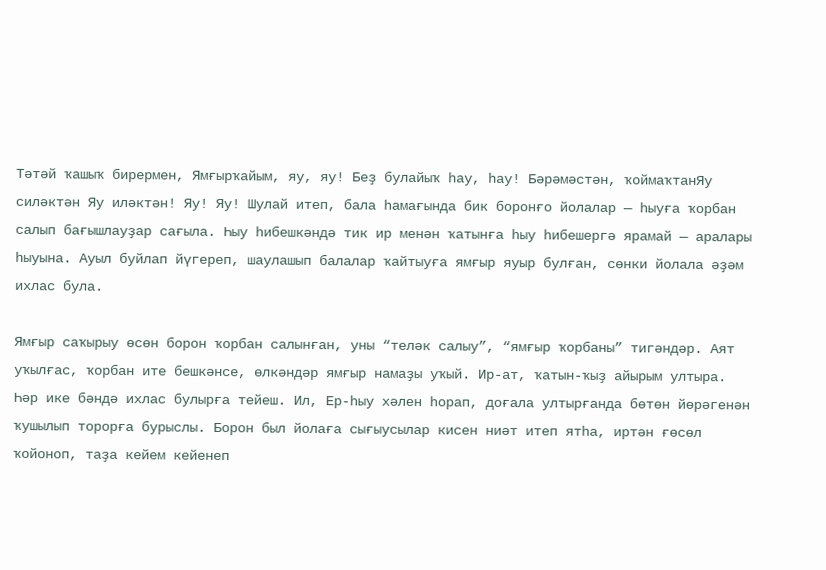Тәтәй ҡашыҡ бирермен, Ямғырҡайым, яу, яу! Беҙ булайыҡ һау, һау! Бәрәмәстән, ҡоймаҡтанЯу силәктән Яу иләктән! Яу! Яу! Шулай итеп, бала һамағында бик боронғо йолалар — һыуға ҡорбан салып бағышлауҙар сағыла. Һыу һибешкәндә тик ир менән ҡатынға һыу һибешергә ярамай — аралары һыуына. Ауыл буйлап йүгереп, шаулашып балалар ҡайтыуға ямғыр яуыр булған, сөнки йолала әҙәм ихлас була.

Ямғыр саҡырыу өсөн борон ҡорбан салынған, уны “теләк салыу”, “ямғыр ҡорбаны” тигәндәр. Аят уҡылғас, ҡорбан ите бешкәнсе, өлкәндәр ямғыр намаҙы уҡый. Ир-ат, ҡатын-ҡыҙ айырым ултыра.
Һәр ике бәндә ихлас булырға тейеш. Ил, Ер-һыу хәлен һорап, доғала ултырғанда бөтөн йөрәгенән ҡушылып торорға бурыслы. Борон был йолаға сығыусылар кисен ниәт итеп ятһа, иртән ғөсөл ҡойоноп, таҙа кейем кейенеп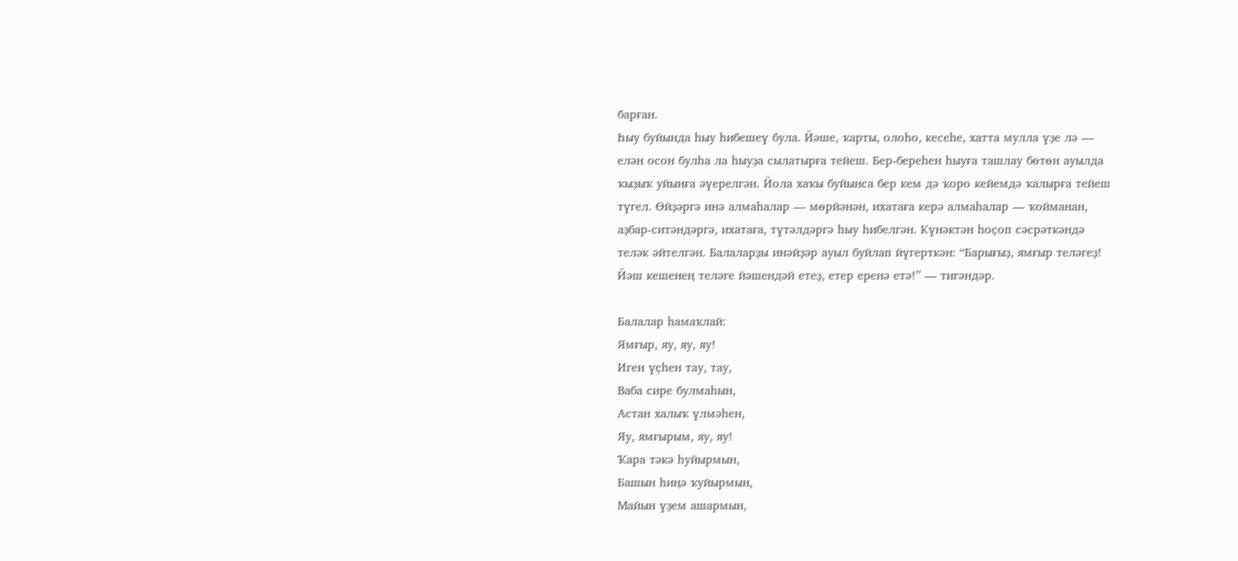барған.
Һыу буйында һыу һибешеү була. Йәше, ҡарты, олоһо, кесеһе, хатта мулла үҙе лә — елән осон булһа ла һыуҙа сылатырға тейеш. Бер-береһен һыуға ташлау бөтөн ауылда ҡыҙыҡ уйынға әүерелгән. Йола хаҡы буйынса бер кем дә ҡоро кейемдә ҡалырға тейеш түгел. Өйҙәргә инә алмаһалар — мөрйәнән, ихатаға керә алмаһалар — ҡойманан, аҙбар-ситәндәргә, ихатаға, түтәлдәргә һыу һибелгән. Күнәктән һоҫоп сәсрәткәндә теләк әйтелгән. Балаларҙы инәйҙәр ауыл буйлап йүгерткән: “Барығыҙ, ямғыр теләгеҙ! Йәш кешенең теләге йәшендәй етеҙ, етер еренә етә!” — тигәндәр.

Балалар һамаҡлай:
Ямғыр, яу, яу, яу!
Иген үҫһен тау, тау,
Ваба сире булмаһын,
Астан халыҡ үлмәһен,
Яу, ямғырым, яу, яу!
Ҡара тәкә һуйырмын,
Башын һиңә ҡуйырмын,
Майын үҙем ашармын,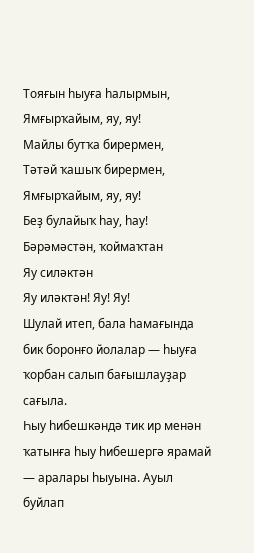Тояғын һыуға һалырмын,
Ямғырҡайым, яу, яу!
Майлы бутҡа бирермен,
Тәтәй ҡашыҡ бирермен,
Ямғырҡайым, яу, яу!
Беҙ булайыҡ һау, һау!
Бәрәмәстән, ҡоймаҡтан
Яу силәктән
Яу иләктән! Яу! Яу!
Шулай итеп, бала һамағында бик боронғо йолалар — һыуға ҡорбан салып бағышлауҙар сағыла.
Һыу һибешкәндә тик ир менән ҡатынға һыу һибешергә ярамай — аралары һыуына. Ауыл буйлап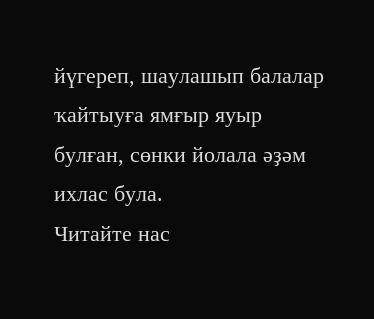йүгереп, шаулашып балалар ҡайтыуға ямғыр яуыр булған, сөнки йолала әҙәм ихлас була.
Читайте нас